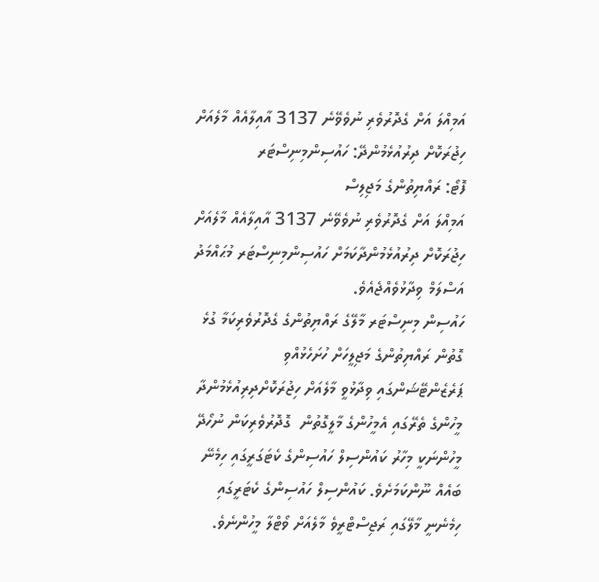އަމިއްލަ އަށް ގެދޮރުވެރި ނުވެވޭނެ 3137 އާއިލާއެއް މާލެއަށް ހިޖުރަކޮށް ދިރުއުޅެމުންދޭ: ހައުސިންމިނިސްޓަރ
ފޮޓޯ: ރައްޔިތުންގެ މަޖިލިސް
އަމިއްލަ އަށް ގެދޮރުވެރި ނުވެވޭނެ 3137 އާއިލާއެއް މާލެއަށް ހިޖުރަކޮށް ދިރުއުޅެމުންދާކަމަށް ހައުސިންމިނިސްޓަރ މުޙައްމަދު އަސްލަމް ވިދާޅުވެއްޖެއެވެ.
ހައުސިން މިނިސްޓަރ މާލޭގެ ރައްޔިތުންގެ ގެދޮރުވެރިކަމާ ގުޅެ ގޮތުން ރައްޔިތުންގެ މަޖިލީހަށް ހުށަހެޅުއްވި  ޕަރެޒެންޓޭޝަންގައި ވިދާޅުވީ މާލެއަށް ހިޖުރަކޮށްދިރިއުޅެމުންދާ މީހުންގެ ތެރޭގައި އެމީހުންގެ މާލީގޮތުން  ގޮދޮރުވެރިކަން ނުހޯދޭ މީހުންނަކީ މިހާރު ކައުންސިލް ހައުސިންގެ ކެޓަގަރީގައި ހިމެނޭ ބައެއް ނޫންކަމަށެވެ. ކައުންސިލް ހައުސިންގެ ކެޓަރީގައި ހިމެނެނީ މާލޭގައި ރަޖިސްޓްރީވެ މާލެއަށް ވޯޓްލާ މީހުންނެވެ.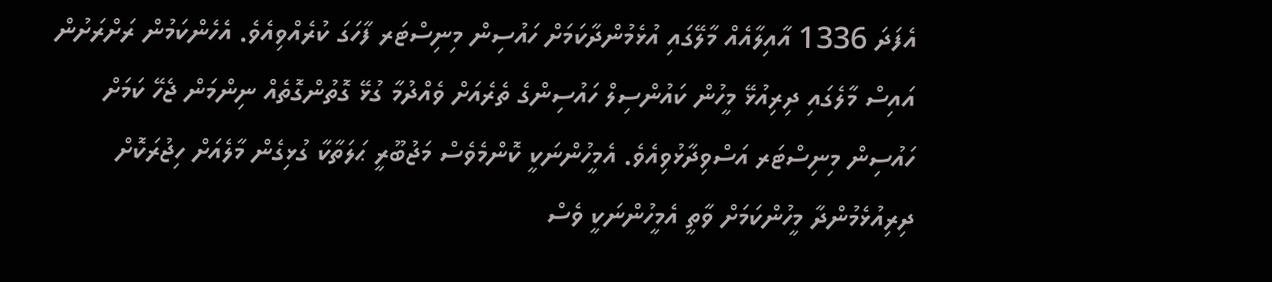އެފަދަ 1336 އާއިލާއެއް މާލޭގައި އުޅެމުންދާކަމަށް ހައުސިން މިނިސްޓަރ ފާހަގަ ކުރެއްވިއެވެ. އެހެންކަމުން ރަށްރަށުން އައިސް މާލެގައި ދިރިއުޅޭ މީހުން ކައުންސިލް ހައުސިންގެ ތެރެއަށް ވެއްދުމާ ގުޅޭ ގޮތުންގޮތެއް ނިންމަން ޖެހޭ ކަމަށް ހައުސިން މިނިސްޓަރ އަސްވިދާޅުވިއެވެ. އެމީހުންނަކީ ކޮންމެވެސް މަޖުބޫރީ ޙަލަތާކާ ގުޅިގެން މާލެއަށް ހިޖުރަކޮށް ދިރިއުޅެމުންދާ މީހުންކަމަށް ވާތީ އެމީހުންނަކީ ވެސް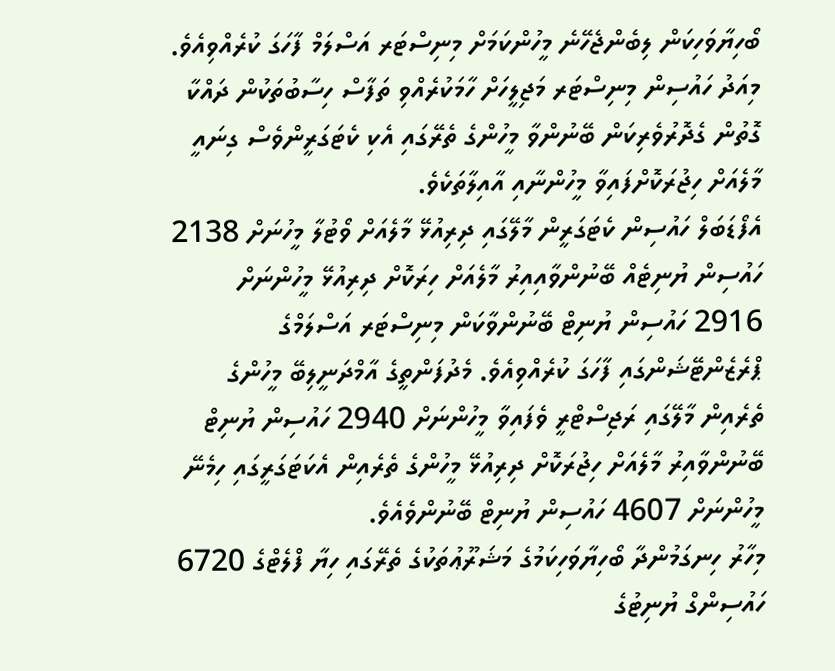ބޯހިޔާވަހިކަން ލިބެންޖެހޭނެ މީހުންކަމަށް މިނިސްޓަރ އަސްލަމް ފާހަގަ ކުރެއްވިއެވެ.
މިއަދު ހައުސިން މިނިސްޓަރ މަޖިލީހަށް ހާމަކުރެއްވި ތަފާސް ހިސާބުތަކުން ދައްކާ ގޮތުން ގެދޮރުވެރިކަން ބޭނުންވާ މީހުންގެ ތެރޭގައި އެކި ކެޓަގަރީންވެސް ގިނައީ މާލެއަށް ހިޖުރަކޮށްފައިވާ މީހުންނާއި އާއިލާތަކެވެ.
އެފޯޑަބަލް ހައުސިން ކެޓަގަރީން މާލޭގައި ދިރިއުޅޭ މާލެއަށް ވޯޓުލާ މީހުނަށް 2138 ހައުސިން ޔުނިޓެއް ބޭނުންވާއިއިރު މާލެއަށް ހިރަކޮށް ދިރިއުޅޭ މީހުންނަށް 2916 ހައުސިން ޔުނިޓް ބޭނުންވާކަން މިނިސްޓަރ އަސްލަމްގެ ޕްރެޒެންޓޭޝަންގައި ފާހަގަ ކުރެއްވިއެވެ. މެދުފަންތީގެ އާމްދަނީލިބޭ މީހުންގެ ތެރެއިން މާލޭގައި ރަޖިސްޓްރީ ވެފައިވާ މީހުންނަށް 2940 ހައުސިން ޔުނިޓް ބޭނުންވާއިރު މާލެއަށް ހިޖުރަކޮށް ދިރިއުޅޭ މީހުންގެ ތެރެއިން އެކަޓަގަރީގައި ހިމެނޭ މީހުންނަށް 4607 ހައުސިން ޔުނިޓް ބޭނުންވެއެވެ.
މިހާރު ހިނގަމުންދާ ބޯހިޔާވަހިކަމުގެ މަޝަރޫޢުތަކުގެ ތެރޭގައި ހިޔާ ފްލެޓްގެ 6720 ހައުސިންގް ޔުނިޓުގެ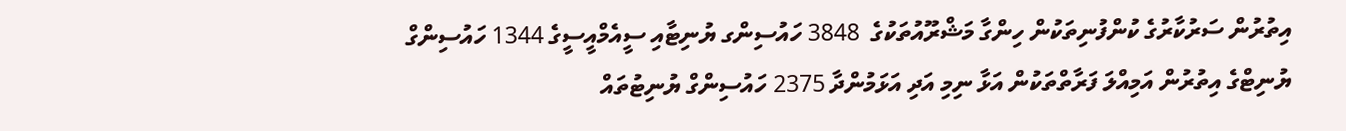އިތުރުން ސަރުކާރުގެ ކުންފުނިތަކުން ހިންގާ މަޝްރޫއުތަކުގެ  3848 ހައުސިންގ ޔުނިޓާއި ސީއެމްއީސީގެ 1344 ހައުސިންގް ޔުނިޓްގެ އިތުރުން އަމިއްލަ ފަރާތްތަކުން އަޅާ ނިމި އަދި އަޅަމުންދާ 2375 ހައުސިންގް ޔުނިޓުތައް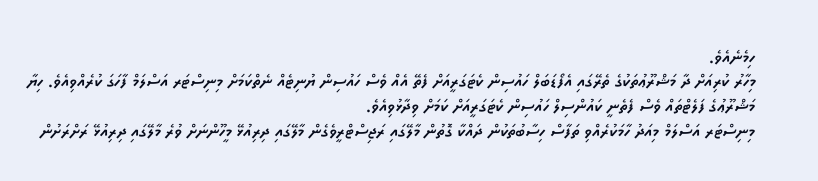ހިމެނެއެވެ.
މިހާރު ކުރިއަށް ދާ މަޝްރޫޢުތަކުގެ ތެރޭގައި އެފޯޑަބަލް ހައުސިން ކެޓަގަރީއަށް ފެތޭ އެއް ވެސް ހައުސިން ޔުނިޓެއް ނެތްކަމަށް މިނިސްޓަރ އަސްލަމް ފާހަގަ ކުރެއްވިއެވެ. ހިޔާ މަޝްރޫޢުގެ ފަލެޓްތައް ވެސް ފެތެނީ ކައުންސިލް ހައުސިން ކެޓަގަރީއަށް ކަމަށް ވިދާޅުވިއެވެ.
މިނިސްޓަރ އަސްލަމް މިއަދު ހާމަކުރެއްވި ތަފާސް ހިސާބުތަކުން ދައްކާ ގޮތުން މާލޭގައި ރަޖިސްޓްރީވެގެން މާލޭގައި ދިރިއުޅޭ މީހޫންނަށް ވުރެ މާލޭގައި ދިރިއުޅޭ ރަށްރަށުން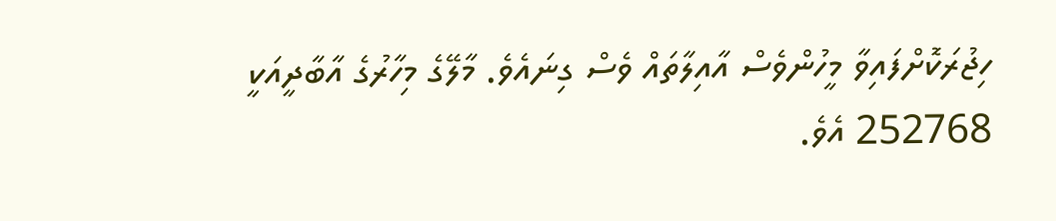ހިޖުރަކޮށްފައިވާ މީހުންވެސް އާއިލާތައް ވެސް ގިނައެވެ. މާލޭގެ މިހާރުގެ އާބާދީއަކީ 252768 އެވެ.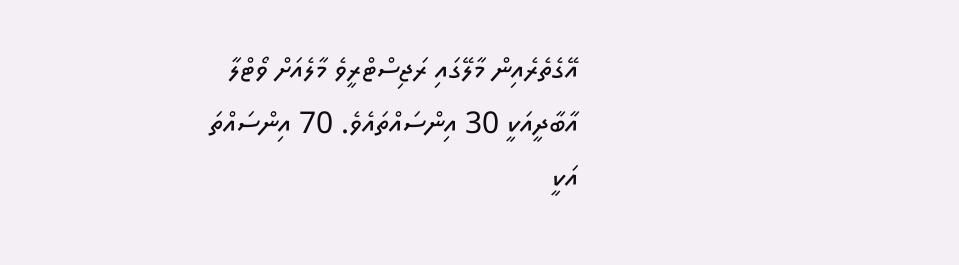އޭގެތެރެއިން މާލޭގައި ރަޖިސްޓްރީވެ މާލެއަށް ވޯޓްލާ އާބާދީއަކީ 30 އިންސައްތައެވެ. 70 އިންސައްތަ އަކީ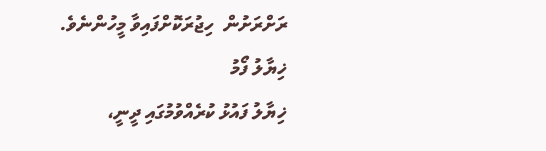ރަށްރަށުން  ހިޖުރަކޮށްފައިވާ މީހުންނެވެ.
ޚިޔާލު ފޯމު
ޚިޔާލު ފައުޅު ކުރެއްވުމުގައި ދީނީ،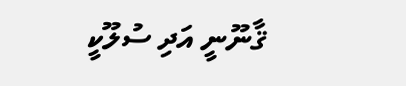ޤާނޫނީ އަދި ސުލޫކީ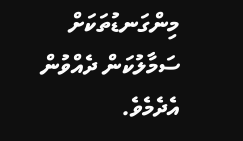މިންގަނޑުތަކަށް ސަމާލުކަން ދެއްވުން އެދެމެވެ.